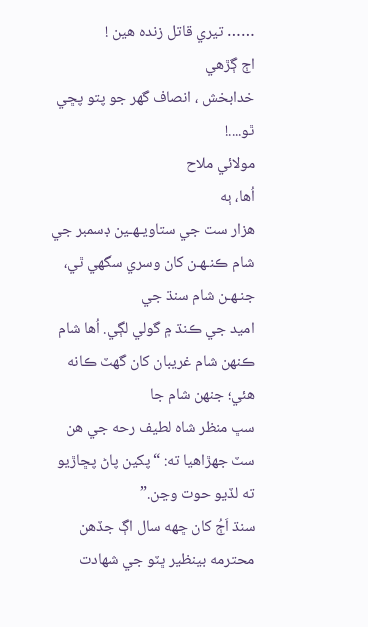…… تيري قاتل زنده هين !
اڄ ڳڙهي
خدابخش ، انصاف گھر جو پتو پڇي ٿو....!
مولائي ملاح
اُها، ٻه
هزار ست جي ستاويـهـين ڊسمبر جي شام ڪنـهـن کان وسري سگھي ٿي، جنـهـن شام سنڌ جي
اميد جي ڪنڌ ۾ گولي لڳي. اُها شام ڪنهن شام غريبان کان گھٽ ڪانه هئي؛ جنهن شام جا
سڀ منظر شاه لطيف رحه جي هن سٽ جھڙاهيا ته: “پکين پاڻ پڇاڙيو ته لڏيو حوت وڃن.”
سنڌ اَڄُ کان ڇهه سال اڳ جڏهن محترمه بينظير ڀٽو جي شهادت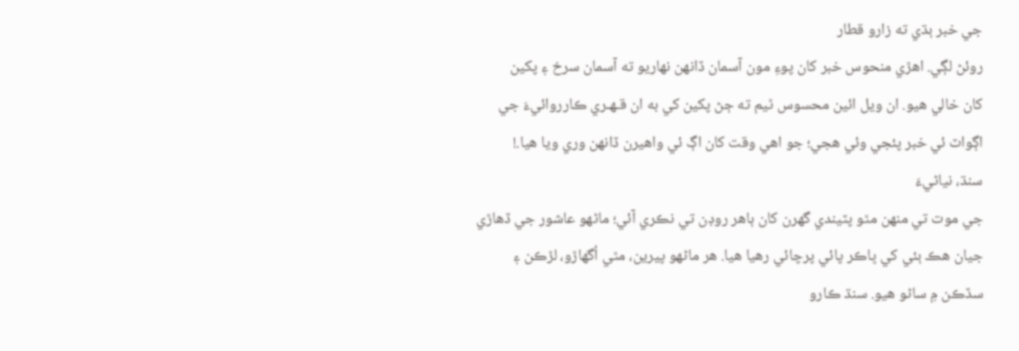جي خبر ٻڌي ته زارو قطار
روئڻ لڳي. اهڙي منحوس خبر کان پوءِ مون آسمان ڏانهن نهاريو ته آسمان سرخ ۽ پکين
کان خالي هيو. ان ويل ائين محسوس ٿيم ته ڄڻ پکين کي به ان قـهـري ڪارروائيءَ جي
اڳواٽ ئي خبر پئجي وئي هجي؛ جو اهي وقت کان اڳ ئي واهيرن ڏانهن وري ويا هيا.!
سنڌ، نياڻيءَ
جي موت تي منهن مٿو پٽيندي گھرن کان ٻاهر روڊن تي نڪري آئي؛ ماڻهو عاشور جي ڏهاڙي
جيان هڪ ٻئي کي ڀاڪر پائي پرچائي رهيا هيا. هر ماڻهو پيرين، مٿي اُگھاڙو، لڙڪن ۽
سڏڪن ۾ ساڻو هيو. سنڌ ڪارو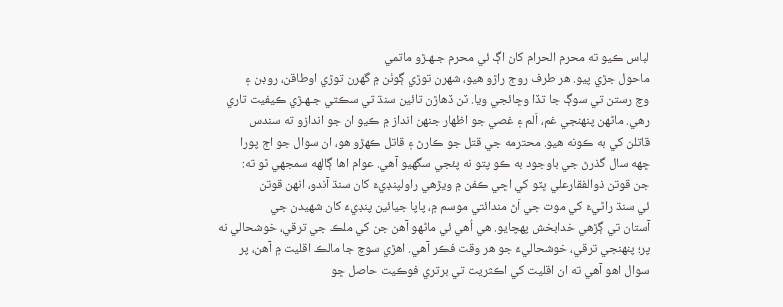لباس ڪيو ته محرم الحرام کان اڳ ئي محرم جـهـڙو ماتمي
ماحول جڙي پيو. هر طرف روڄ راڙو هيو، شهرن توڙي ڳوٺن ۾ گھرن توڙي اوطاقن، روڊن ۽
وچ رستن تي سوڳ جا تڏا وڇائجي ويا. ٽن ڏهاڙن تائين سنڌ تي سڪتي جـهـڙي ڪيفيت تاري
رهي. ماڻهن پنهنجي غم، اَلم ۽ غصي جو اظهار جنهن انداز ۾ ڪيو ان جو اندازو ته سندس
قاتلن کي به ڪونه هيو. محترمه جي قتل جو ڪارڻ ۽ قاتل ڪهڙو هو، ان سوال جو اڄ پورا
ڇهه سال گذرڻ جي باوجود به ڪو پتو نه پئجي سگھيو آهي. عوام اها ڳالهه سمجھي ٿو ته:
جن قوتن ذوالفقارعلي ڀٽو کي اڇي ڪفن ۾ ويڙهي راولپنڊيءَ کان سنڌ آندو، انهن قوتن
ئي سنڌ راڻيءَ کي موت جي اَڻ مندائتي موسم ۾، پاپا جيائين پنڊيءَ کان شهيدن جي
آستان تي ڳڙهي خدابخش پهچايو. هي اُهي ئي ماڻهو آهن جن کي ملڪ جي ترقي، خوشحالي نه
پر؛ پنهنجي ترقي، خوشحاليءَ جو هر وقت فڪر آهي. اهڙي سوچ جا مالڪ اقليت ۾ آهن، پر
سوال اهو آهي ته ان اقليت کي اڪثريت تي برتري فوڪيت حاصل ڇو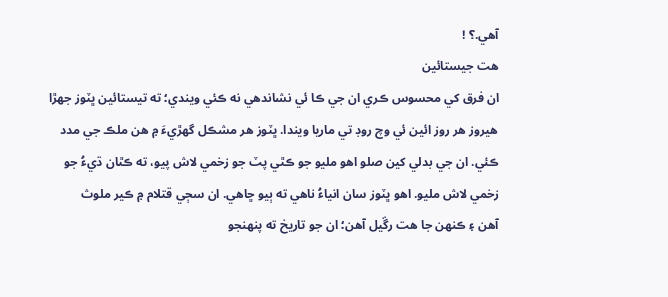آهي.؟ !
هت جيستائين
ان فرق کي محسوس ڪري ان جي ڪا ئي نشاندهي نه ڪئي ويندي؛ ته تيستائين ڀٽوز جھڙا
هيروز هر روز ائين ئي وچ روڊ تي ماريا ويندا. ڀٽوز هر مشڪل گھڙيءَ ۾ هن ملڪ جي مدد
ڪئي. ان جي بدلي کين صلو اهو مليو جو ڪٿي پٽ جو زخمي لاش پيو، ته ڪٿان ڌيءُ جو
زخمي لاش مليو. اهو ڀٽوز سان انياءُ ناهي ته ٻيو ڇاهي. ان سڄي قتلام ۾ ڪير ملوث
آهن ۽ ڪنهن جا هت رڱيل آهن؛ ان جو تاريخ ته پنهنجو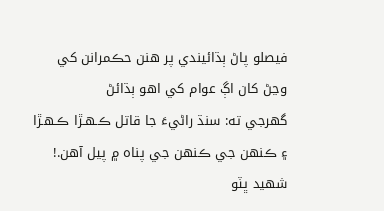فيصلو پاڻ ٻڌائيندي پر هنن حڪمرانن کي وڃڻ کان اڳ عوام کي اهو ٻڌائڻ
گھرجي ته: سنڌ راڻيءَ جا قاتل ڪـهـڙا ڪـهـڙا ۽ ڪنهن جي ڪنهن جي پناه ۾ پيل آهن.!
شهيد ڀٽو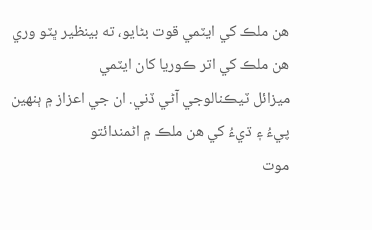هن ملڪ کي ايٽمي قوت بڻايو، ته بينظير ڀٽو وري هن ملڪ کي اتر ڪوريا کان ايٽمي
ميزائل ٽيڪنالوجي آڻي ڏني. ان جي اعزاز ۾ ٻنهين پيءُ ۽ ڌيءُ کي هن ملڪ ۾ اڻمندائتو
موت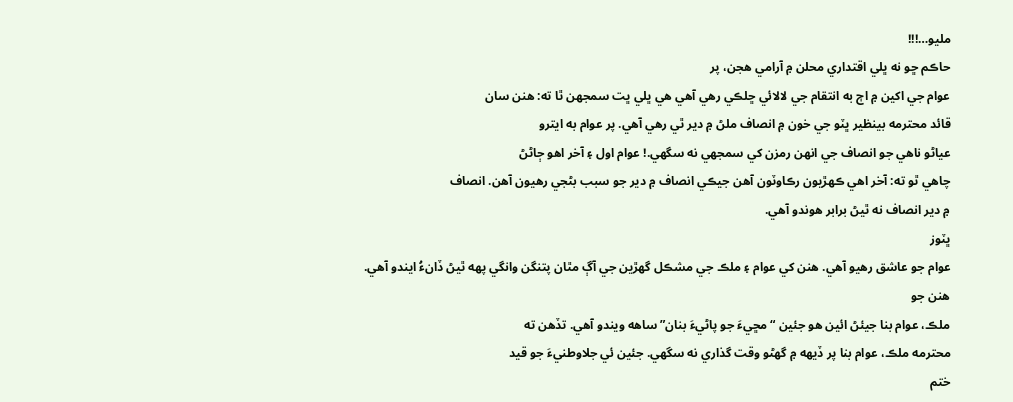مليو…!!!
حاڪم ڇو نه ڀلي اقتداري محلن ۾ آرامي هجن، پر
عوام جي اکين ۾ اڄ به انتقام جي لالائي ڇلڪي رهي آهي هي ڀلي ڀت سمجھن ٿا ته: هنن سان
قائد محترمه بينظير ڀٽو جي خون ۾ انصاف ملڻ ۾ دير ٿي رهي آهي. پر عوام به ايترو
عياڻو ناهي جو انصاف جي انهن رمزن کي سمجھي نه سگھي.! عوام اول ۽ آخر اهو ڄاڻڻ
چاهي ٿو ته: آخر اهي ڪهڙيون رڪاوٽون آهن جيڪي انصاف ۾ دير جو سبب بڻجي رهيون آهن. انصاف
۾ دير انصاف نه ٿيڻ برابر هوندو آهي.
ڀٽوز
عوام جو عاشق رهيو آهي. هنن کي عوام ۽ ملڪ جي مشڪل گھڙين جي آڳ مٿان پتنگن وانگي پهه ٿيڻ ڏانءُ ايندو آهي. هنن جو
ملڪ، عوام بنا جيئڻ ائين هو جئين “مڇيءَ جو پاڻيءَ بنان” ساهه ويندو آهي. تڏهن ته
محترمه ملڪ، عوام بنا پر ڏيهه ۾ گھڻو وقت گذاري نه سگھي. جئين ئي جلاوطنيءَ جو قيد
ختم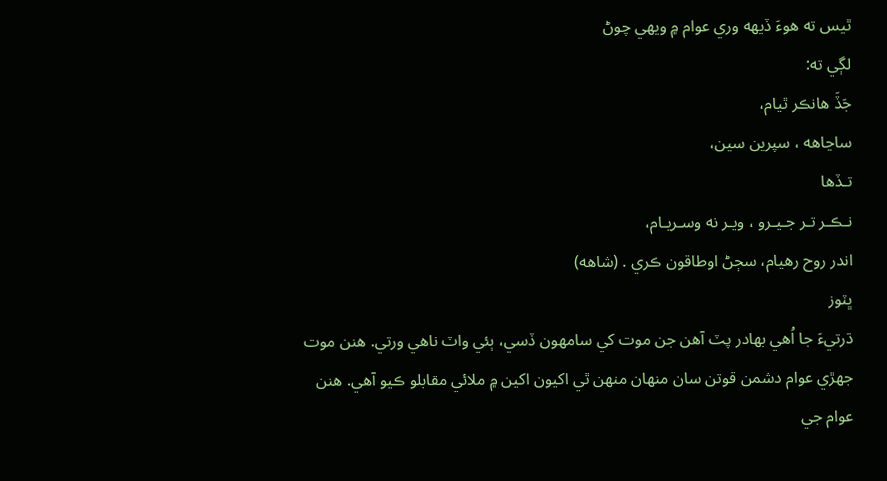ٿيس ته هوءَ ڏيهه وري عوام ۾ ويهي چوڻ
لڳي ته:
جَڏَ هانڪر ٿيام،
ساڃاهه ، سپرين سين،
تـڏها
نـڪـر تـر جـيـرو ، ويـر نه وسـريـام،
اندر روح رهيام، سڄڻ اوطاقون ڪري . (شاهه)
ڀٽوز
ڌرتيءَ جا اُهي بهادر پٽ آهن جن موت کي سامهون ڏسي، ٻئي واٽ ناهي ورتي. هنن موت
جھڙي عوام دشمن قوتن سان منهان منهن ٿي اکيون اکين ۾ ملائي مقابلو ڪيو آهي. هنن
عوام جي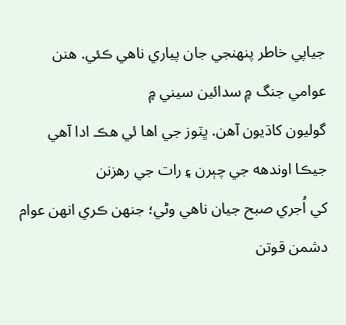جياپي خاطر پنهنجي جان پياري ناهي ڪئي. هنن عوامي جنگ ۾ سدائين سيني ۾
گوليون کاڌيون آهن. ڀٽوز جي اها ئي هڪ ادا آهي جيڪا اوندهه جي چٻرن ۽ رات جي رهزنن
کي اُجري صبح جيان ناهي وڻي؛ جنهن ڪري انهن عوام دشمن قوتن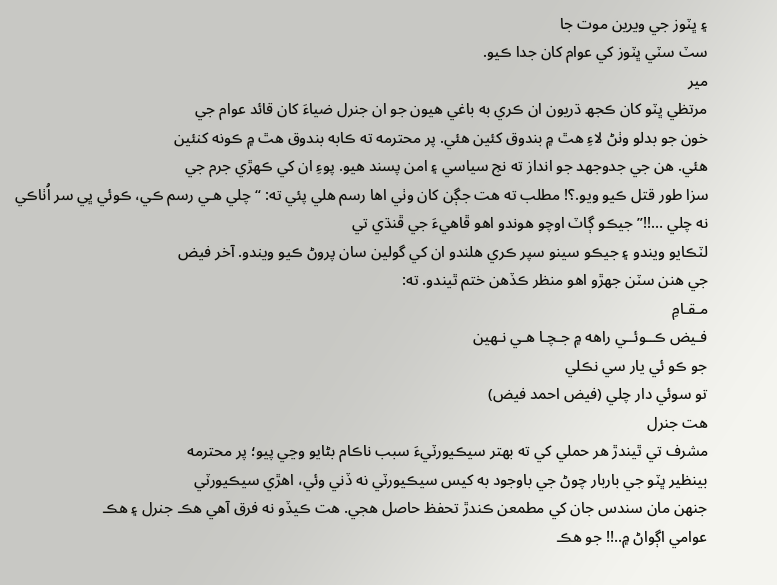۽ ڀٽوز جي ويرين موت جا
سٽ سٽي ڀٽوز کي عوام کان جدا ڪيو.
مير
مرتظي ڀٽو کان ڪجھ ڌريون ان ڪري به باغي هيون جو ان جنرل ضياءَ کان قائد عوام جي
خون جو بدلو وٺڻ لاءِ هٿ ۾ بندوق کئين هئي. پر محترمه ته ڪابه بندوق هٿ ۾ ڪونه کنئين
هئي. هن جي جدوجھد جو انداز ته نج سياسي ۽ امن پسند هيو. پوءِ ان کي ڪهڙي جرم جي
سزا طور قتل ڪيو ويو.؟! مطلب ته هت جڳن کان وٺي اها رسم هلي پئي ته: “چلي هـي رسم ڪي، ڪوئي ڀي سر اُٺاڪي نه چلي …!!” جيڪو ڳاٽ اوچو هوندو اهو ڦاهيءَ جي ڦنڌي تي
لٽڪايو ويندو ۽ جيڪو سينو سپر ڪري هلندو ان کي گولين سان پروڻ ڪيو ويندو. آخر فيض
جي هنن سٽن جھڙو اهو منظر ڪڏهن ختم ٿيندو. ته:
مـقـامِ
فـيض ڪــوئــي راهه ۾ جـچـا هـي نـهين
جو ڪو ئي يار سي نڪلي
تو سوئي دار چلي (فيض احمد فيض)
هت جنرل
مشرف تي ٿيندڙ هر حملي کي ته بهتر سيڪيورٽيءَ سبب ناڪام بڻايو وڃي پيو؛ پر محترمه
بينظير ڀٽو جي باربار چوڻ جي باوجود به کيس سيڪيورٽي نه ڏني وئي، اهڙي سيڪيورٽي
جنهن مان سندس جان کي مطمعن ڪندڙ تحفظ حاصل هجي. هت ڪيڏو نه فرق آهي هڪ جنرل ۽ هڪ
عوامي اڳواڻ ۾..!! جو هڪ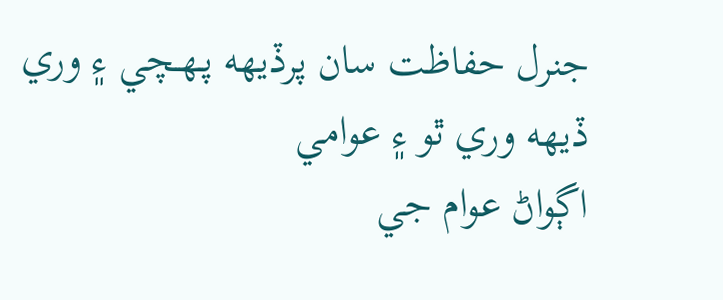جنرل حفاظت سان پرڏيهه پـهـچي ۽ وري ڏيهه وري ٿو ۽ عوامي
اڳواڻ عوام جي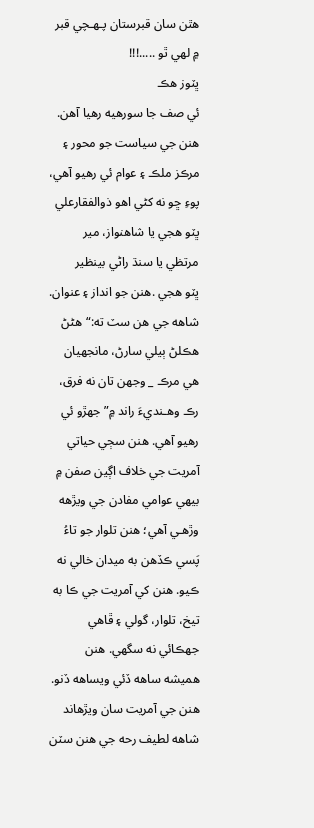هٿن سان قبرستان پـهـچي قبر ۾ لهي ٿو .....!!!
ڀٽوز هڪ
ئي صف جا سورهيه رهيا آهن. هنن جي سياست جو محور ۽ مرڪز ملڪ ۽ عوام ئي رهيو آهي،
پوءِ ڇو نه کڻي اهو ذوالفقارعلي ڀٽو هجي يا شاهنواز، مير مرتظي يا سنڌ راڻي بينظير
ڀٽو هجي .هنن جو انداز ۽ عنوان. شاهه جي هن سٽ ته:“هڻڻ هڪلڻ ٻيلي سارڻ، مانجھيان
هي مرڪ _ وجھن تان نه فرق، رڪ وهـنديءَ راند ۾” جھڙو ئي رهيو آهي. هنن سڄي حياتي
آمريت جي خلاف اڳين صفن ۾ بيهي عوامي مفادن جي ويڙهه وڙهـي آهي؛ هنن تلوار جو تاءُ
پَسي ڪڏهن به ميدان خالي نه ڪيو. هنن کي آمريت جي ڪا به تيخ، تلوار، گولي ۽ ڦاهي
جھڪائي نه سگھي. هنن هميشه ساهه ڏئي ويساهه ڏنو. هنن جي آمريت سان ويڙهاند شاهه لطيف رحه جي هنن سٽن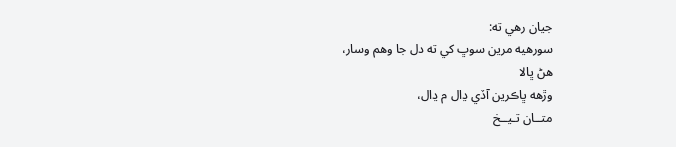جيان رهي ته:
سورهيه مرين سوڀ کي ته دل جا وهم وسار،
هڻ ڀالا
وڙهه ڀاڪرين آڏي ڍال م ڍال،
متــان تـيــخ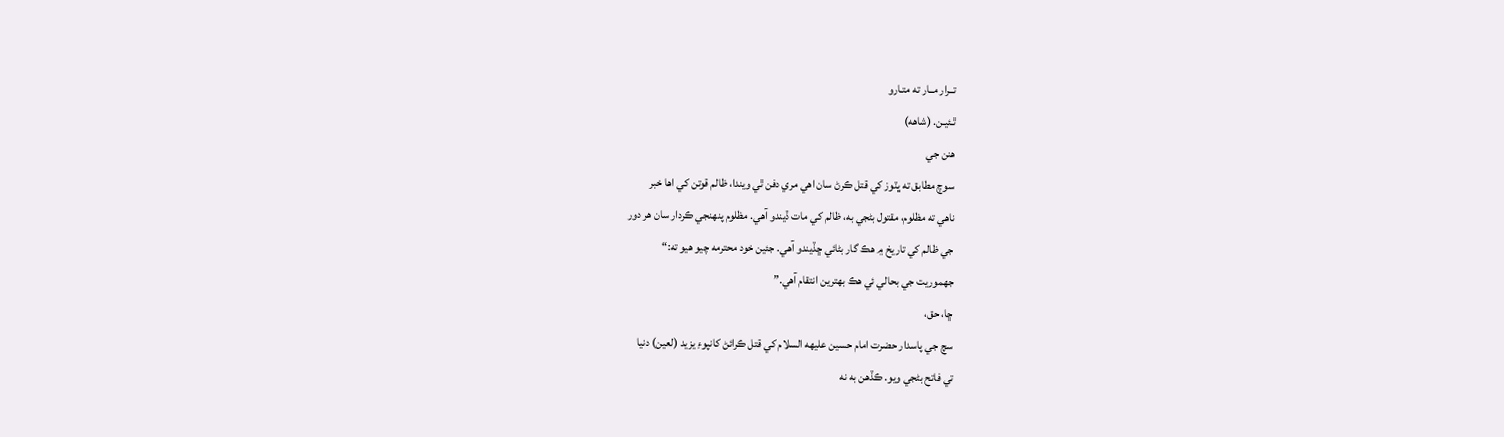تــرار مــار ته متـارو
ٿـئيـن. (شاهه)
هنن جي
سوچ مطابق ته ڀٽوز کي قتل ڪرڻ سان اهي مري دفن ٿي ويندا، ظالم قوتن کي اها خبر
ناهي ته مظلوم، مقتول بڻجي به، ظالم کي مات ڏيندو آهي. مظلوم پنهنجي ڪردار سان هر دور
جي ظالم کي تاريخ ۾ هڪ گار بڻائي ڇڏيندو آهي. جئين خود محترمه چيو هيو ته:“
جھموريت جي بحالي ئي هڪ بهترين انتقام آهي.”
ڇا، حق،
سچ جي پاسدار حضرت امام حسين عليهه السلام کي قتل ڪرائڻ کانپوءِ يزيد (لعين) دنيا
تي فاتح بڻجي ويو. ڪڏهن به نه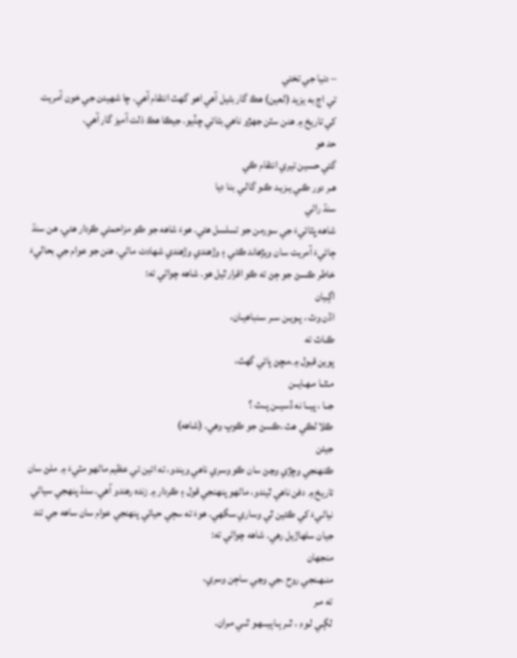– دنيا جي تختي
تي اڄ به يزيد (لعين) هڪ گار بڻيل آهي اهو گھٽ انتقام آهي. ڇا شهيدن جي خون آمريت
کي تاريخ ۾ هنن سٽن جھڙو ناهي بڻائي ڇڏيو. جيڪا هڪ ذلت آميز گار آهي.
حد هو
گئي حسين تيري انتقام ڪي
هـر دور ڪـي يـزيـد ڪـو گالـي بنا ديا
سنڌ راڻي
شاهه ڀٽائيءَ جي سورمن جو تسلسل هئي. هوءَ شاهه جو ڪو مزاحمتي ڪردار هئي. هن سنڌ
ڄائيءَ آمريت سان ويڙهاند ڪئي ۽ وڙهندي وڙهندي شهادت ماڻي. هنن جو عوام جي بحاليءَ
خاطر ڪسڻ جو ڄڻ ته ڪو اقرار ٿيل هو. شاهه چواڻي ته:
اڳـيان
اڏن وٽ ، پـويـن سـر سـنباهيـان،
ڪـاٽ ته
پوين قبول ۾،مڇڻ پائي گھٽ،
مـٿــا مـهـايــن
جــا ، پيــا نه ڏسيــن پــٽ ؟
ڪلا لڪي هٽ ،ڪسڻ جو ڪوپ وهي. (شاهه)
جيئن
ڪنهنجي وڇڙي وڃڻ سان ڪو وسري ناهي ويندو، ته ائين ئي عظيم ماڻهو مٽيءَ ۾ ملڻ سان
تاريخ ۾ دفن ناهي ٿيندو، ماڻهو پنهنجي قول ۽ ڪردار ۾ زنده رهندو آهي. سنڌ پنهجي سياڻي
نياڻيءَ کي ڪئين ٿي وساري سگھي. هوءَ ته سڄي حياتي پنهنجي عوام سان ساهه جي تند
جيان سلهاڙيل رهي. شاهه چواڻي ته:
منجھان
منـهـنجي روح ،جي وڃي ساڄن وسري،
ته مـر
لڳـي لـوءِ ، ٿــر ٻـاٻيـــهـو ٿــي مـران.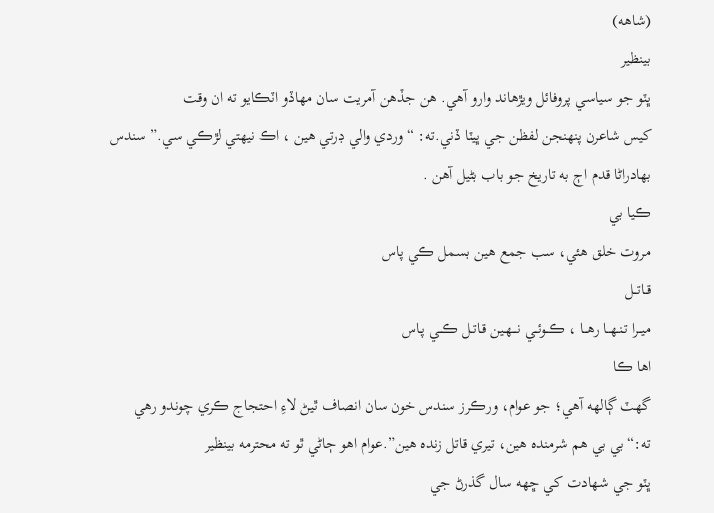(شاهه)
بينظير
ڀٽو جو سياسي پروفائل ويڙهاند وارو آهي. هن جڏهن آمريت سان مهاڏو اٽڪايو ته ان وقت
کيس شاعرن پنهنجن لفظن جي ڀيٽا ڏني.ته: “وردي والي ڊرتي هين ، اڪ نيهتي لڙڪي سي.” سندس
بهادراڻا قدم اڄ به تاريخ جو باب بڻيل آهن .
ڪيا بي
مروت خلق هئي، سب جمع هين بسمل ڪي پاس
قــاتــل
ميــرا تـنـهــا رهـــا ، ڪــوئــي نـــهـين قـاتـل ڪــي پـاس
اها ڪا
گھٽ ڳالهه آهي؛ جو عوام، ورڪرز سندس خون سان انصاف ٿيڻ لاءِ احتجاج ڪري چوندو رهي
ته:“بي بي هم شرمنده هين، تيري قاتل زنده هين”.عوام اهو ڄاڻي ٿو ته محترمه بينظير
ڀٽو جي شهادت کي ڇهه سال گذرڻ جي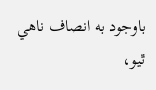باوجود به انصاف ناهي ٿيو،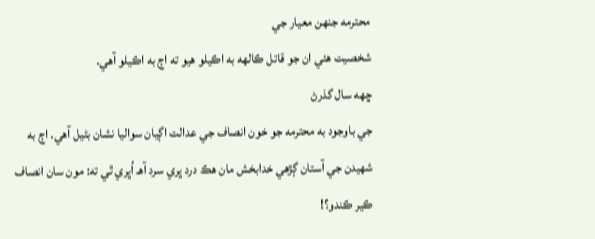محترمه جنهن معيار جي
شخصيت هئي ان جو قاتل ڪالهه به اڪيلو هيو ته اڄ به اڪيلو آهي.
ڇهه سال گذرڻ
جي باوجود به محترمه جو خون انصاف جي عدالت اڳيان سواليا نشان بڻيل آهي. اڄ به
شهيدن جي آستان ڳڙهي خدابخش مان هڪ درد ڀري سرد آهـ اُڀري ٿي ته: مون سان انصاف
ڪير ڪندو؟!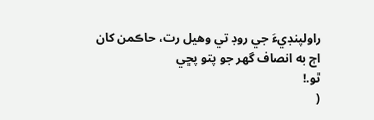راولپنڊيءَ جي روڊ تي وهيل رت، حاڪمن کان اڄ به انصاف گھر جو پتو پڇي
ٿو.!
(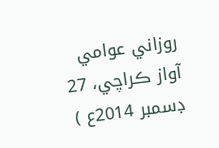روزاني عوامي آواز ڪراچي، 27 ڊسمبر 2014ع )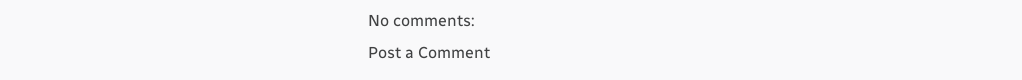No comments:
Post a Comment